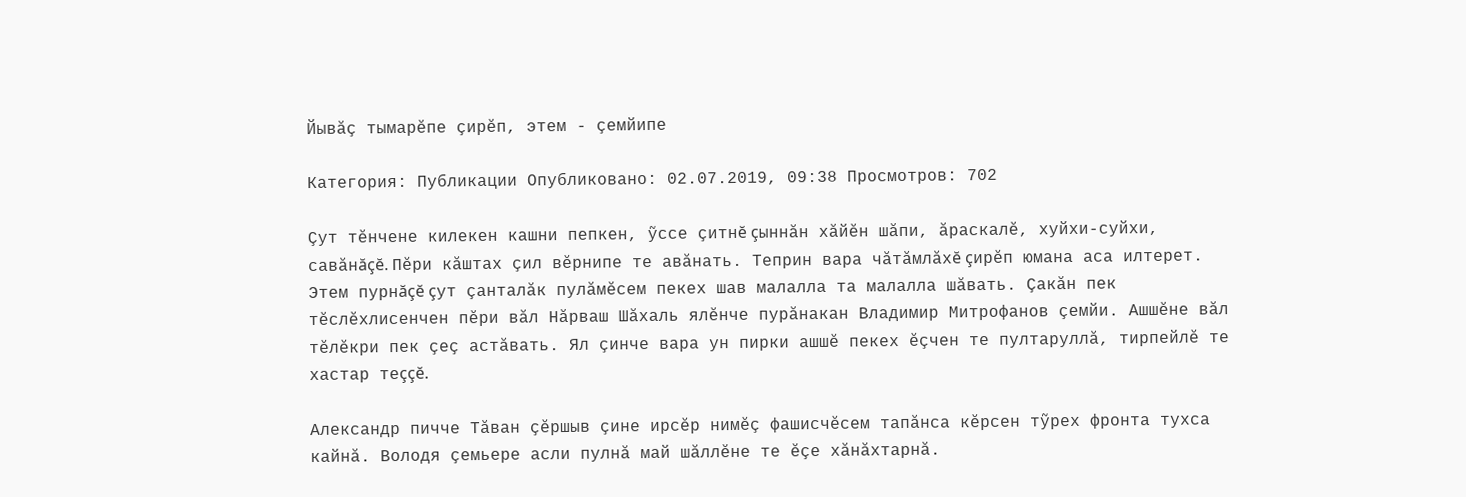Йывăç тымарĕпе çирĕп, этем - çемйипе

Категория: Публикации Опубликовано: 02.07.2019, 09:38 Просмотров: 702

Çут тĕнчене килекен кашни пепкен, ỹссе çитнĕ çыннăн хăйĕн шăпи, ăраскалĕ, хуйхи-суйхи, савăнăçĕ. Пĕри кăштах çил вĕрнипе те авăнать. Теприн вара чăтăмлăхĕ çирĕп юмана аса илтерет. Этем пурнăçĕ çут çанталăк пулăмĕсем пекех шав малалла та малалла шăвать. Çакăн пек тĕслĕхлисенчен пĕри вăл Нăрваш Шăхаль ялĕнче пурăнакан Владимир Митрофанов çемйи. Ашшĕне вăл тĕлĕкри пек çеç астăвать. Ял çинче вара ун пирки ашшĕ пекех ĕçчен те пултаруллă, тирпейлĕ те хастар теççĕ.

Александр пичче Тăван çĕршыв çине ирсĕр нимĕç фашисчĕсем тапăнса кĕрсен тỹрех фронта тухса кайнă. Володя çемьере асли пулнă май шăллĕне те ĕçе хăнăхтарнă.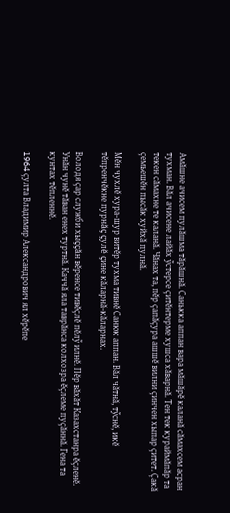Амăшне ачисем пулăшма тăрăшнă. Санькка аппан вара мăшăрĕ каланă сăмахсем асран тухман. Вăл ачисене лайăх ỹстерсе çитĕнтерме хушса хăварнă. Тен тек кураймăпăр та текен сăмахне те каланă. Чăнах та, пĕр çапăçура ашшĕ вилни çинчен хыпар çитет. Çакă çемьешĕн пысăк хуйхă пулнă.

Мĕн чухлĕ хура-шур витĕр тухма тивнĕ Санюк аппан. Вăл чăтнă, тỹснĕ, икĕ тĕпренчĕкне пурнăç çулĕ çине кăларнă-кăларнах.

Володя çар служби хыççăн вĕренсе тивĕçлĕ пĕлỹ илнĕ. Пĕр вăхăт Казахстанра ĕçленĕ. Унăн чунĕ тăван енех туртнă. Каччă яла таврăнса колхозра ĕçлеме пуçăннă. Гена та кунтах тĕпленнĕ.

1964 çулта Владимир Александрович ял хĕрĕпе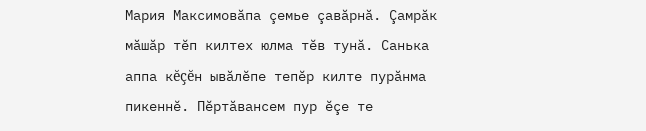Мария Максимовăпа çемье çавăрнă. Çамрăк мăшăр тĕп килтех юлма тĕв тунă. Санька аппа кĕçĕн ывăлĕпе тепĕр килте пурăнма пикеннĕ. Пĕртăвансем пур ĕçе те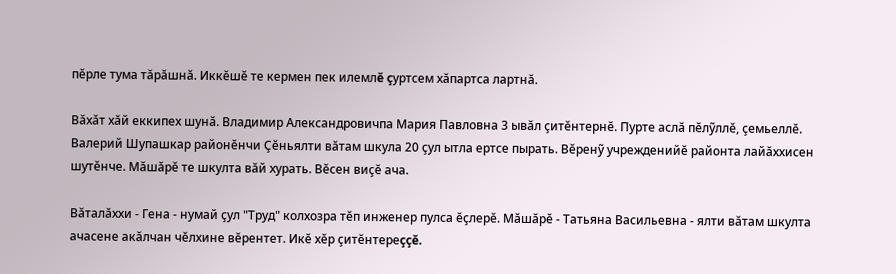пĕрле тума тăрăшнă. Иккĕшĕ те кермен пек илемлĕ çуртсем хăпартса лартнă.

Вăхăт хăй еккипех шунă. Владимир Александровичпа Мария Павловна 3 ывăл çитĕнтернĕ. Пурте аслă пĕлỹллĕ, çемьеллĕ. Валерий Шупашкар районĕнчи Çĕньялти вăтам шкула 20 çул ытла ертсе пырать. Вĕренỹ учрежденийĕ районта лайăххисен шутĕнче. Мăшăрĕ те шкулта вăй хурать. Вĕсен виçĕ ача.

Вăталăххи - Гена - нумай çул "Труд" колхозра тĕп инженер пулса ĕçлерĕ. Мăшăрĕ - Татьяна Васильевна - ялти вăтам шкулта ачасене акăлчан чĕлхине вĕрентет. Икĕ хĕр çитĕнтереççĕ.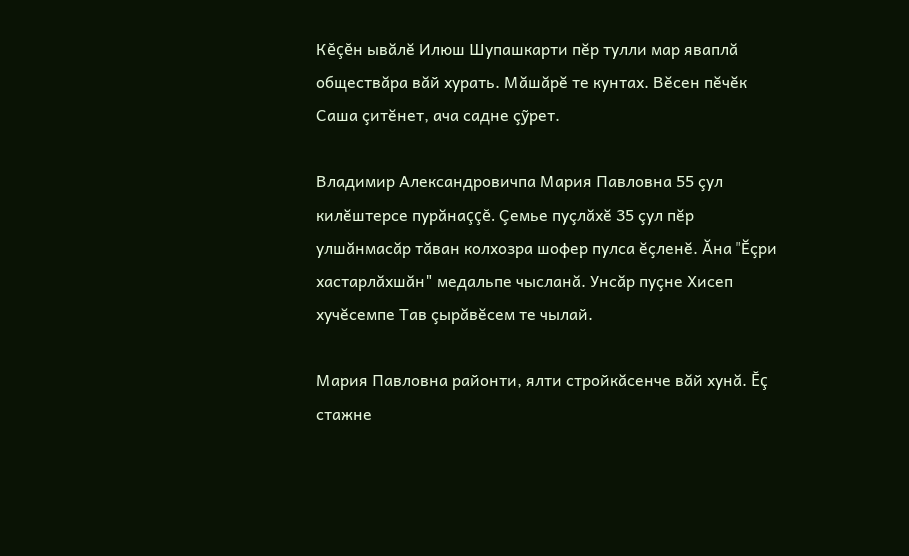Кĕçĕн ывăлĕ Илюш Шупашкарти пĕр тулли мар яваплă обществăра вăй хурать. Мăшăрĕ те кунтах. Вĕсен пĕчĕк Саша çитĕнет, ача садне çỹрет.

Владимир Александровичпа Мария Павловна 55 çул килĕштерсе пурăнаççĕ. Çемье пуçлăхĕ 35 çул пĕр улшăнмасăр тăван колхозра шофер пулса ĕçленĕ. Ăна "Ĕçри хастарлăхшăн" медальпе чысланă. Унсăр пуçне Хисеп хучĕсемпе Тав çырăвĕсем те чылай.

Мария Павловна районти, ялти стройкăсенче вăй хунă. Ĕç стажне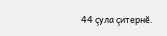44 çула çитернĕ.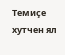Темиçе хутчен ял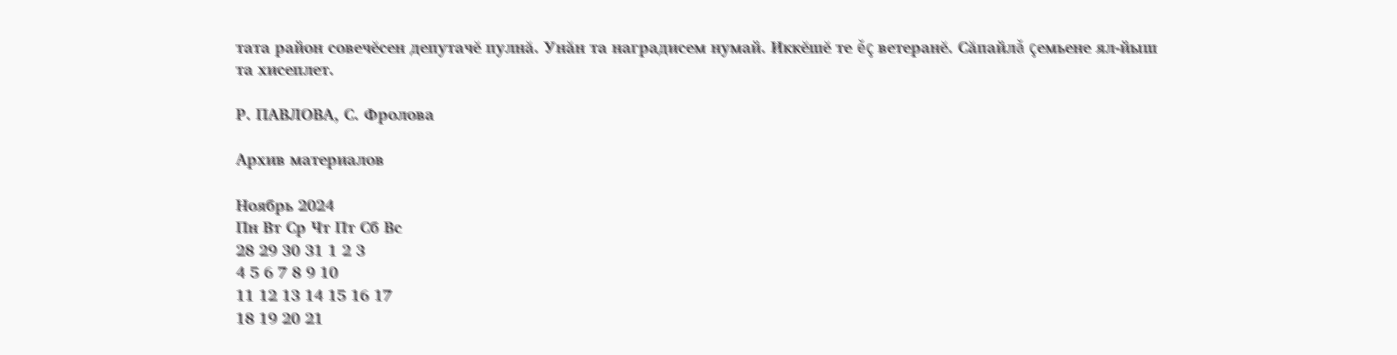тата район совечĕсен депутачĕ пулнă. Унăн та наградисем нумай. Иккĕшĕ те ĕç ветеранĕ. Сăпайлă çемьене ял-йыш та хисеплет.

Р. ПАВЛОВА, С. Фролова

Архив материалов

Ноябрь 2024
Пн Вт Ср Чт Пт Сб Вс
28 29 30 31 1 2 3
4 5 6 7 8 9 10
11 12 13 14 15 16 17
18 19 20 21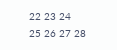22 23 24
25 26 27 28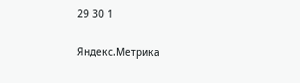29 30 1

Яндекс.Метрика